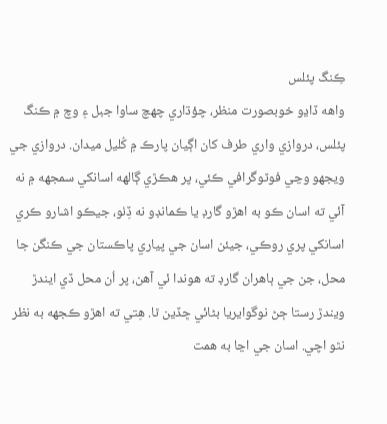ڪِنگ پئلس
واهه ڏاڍو خوبصورت منظر، چؤڌاري چھچ ساوا جبل ۽ وچ ۾ ڪنگ پئلس، دروازي واري طرف کان اڳيان پارڪ ۾ کُليل ميدان. دروازي جي ويجهو وڃي فوٽوگرافي ڪئي، پر هڪڙي ڳالھه اسانکي سمجهه ۾ نه آئي ته اسان ڪو به اهڙو گارڊ يا ڪمانڊو نه ڏِٺو، جيڪو اشارو ڪري اسانکي پري روڪي، جيئن اسان جي پياري پاڪستان جي ڪنگن جا محل، جن جي ٻاهران گارڊ ته هوندا ئي آهن، پر اُن محل ڏي ايندڙ ويندڙ رستا ڄڻ نوگوايريا بڻائي ڇڏين ٿا. هِتي ته اهڙو ڪجهه به نظر نٿو اچي. اسان جي اڃا به همت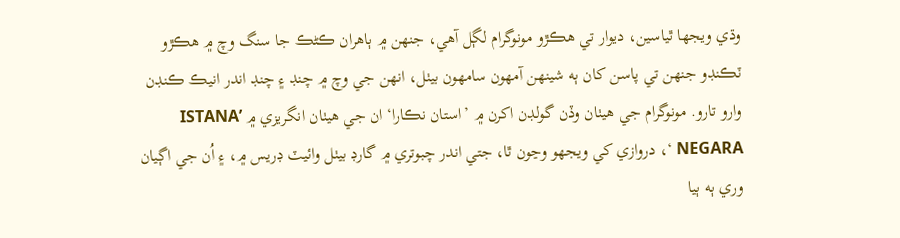وڌي ويجها ٿياسين، ديوار تي هڪڙو مونوگرام لڳل آهي، جنھن ۾ ٻاهران ڪڻڪ جا سنگ وچ ۾ هڪڙو ٽڪنڊو جنھن تي پاسن کان ٻه شينھن آمھون سامھون بيٺل، انھن جي وچ ۾ چنڊ ۽ چنڊ اندر انيڪ ڪنڊن وارو تارو. مونوگرام جي هيٺان وڏن گولڊن اکرن ۾ ’استان نڪارا‘ ان جي هيٺان انگريزي ۾ ’ISTANA NEGARA ‘، دروازي کي ويجهو وڃون ٿا، جتي اندر چبوتري ۾ گارڊ بيٺل وائيٽ ڊريس ۾، ۽ اُن جي اڳيان وري ٻه ٻيا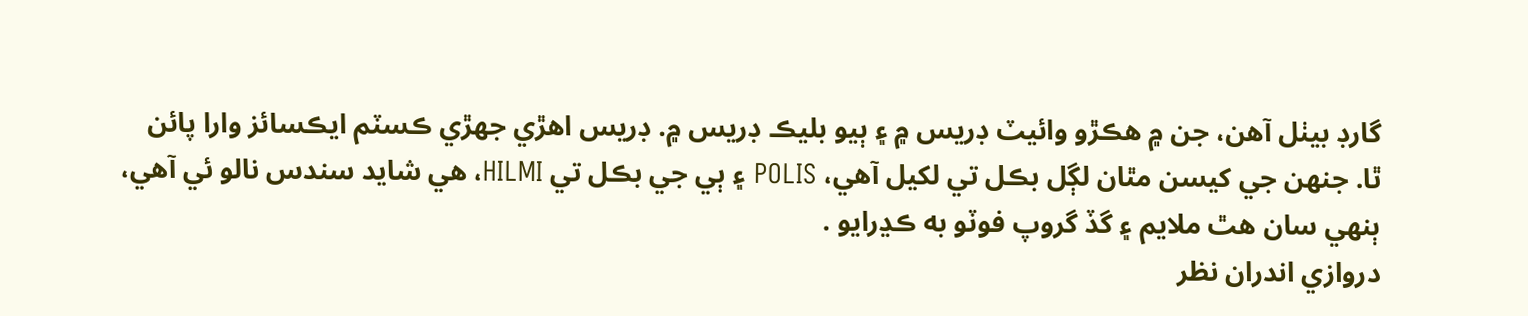گارڊ بيٺل آهن، جن ۾ هڪڙو وائيٽ ڊريس ۾ ۽ ٻيو بليڪ ڊريس ۾. ڊريس اهڙي جھڙي ڪسٽم ايڪسائز وارا پائن ٿا. جنھن جي کيسن مٿان لڳل بڪل تي لکيل آهي، POLIS ۽ ٻي جي بڪل تي HILMI، هي شايد سندس نالو ئي آهي، ٻنھي سان هٿ ملايم ۽ گڏ گروپ فوٽو به ڪڍرايو .
دروازي اندران نظر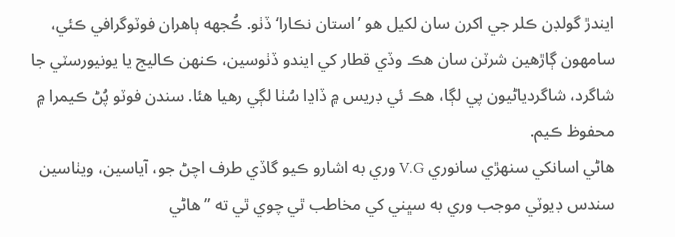ايندڙ گولڊن ڪلر جي اکرن سان لکيل هو ’استان نڪارا‘ ڏٺو. ڪُجهه ٻاهران فوٽوگرافي ڪئي، سامھون ڳاڙهين شرٽن سان هڪ وڏي قطار کي ايندو ڏٺوسين، ڪنھن ڪاليج يا يونيورسٽي جا شاگرد، شاگردياڻيون پي لڳا، هڪ ئي ڊريس ۾ ڏاڍا سُٺا لڳي رهيا هئا. سندن فوٽو پُڻ ڪيمرا ۾ محفوظ ڪيم.
هاڻي اسانکي سنھڙي سانوري V.G وري به اشارو ڪيو گاڏي طرف اچڻ جو، آياسين، ويٺاسين سندس ڊيوٽي موجب وري به سڀني کي مخاطب ٿي چوي ٿي ته ”هاڻي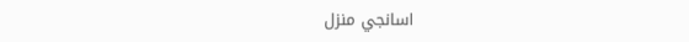اسانجي منزل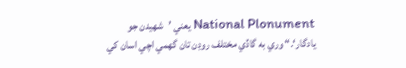National Plonument يعني ’شھيدن جو يادگار‘.“ وري به گاڏي مختلف روڊن تان گهمي اچي اسان کي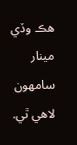هڪ وڏي مينار سامھون لاهي ٿي.